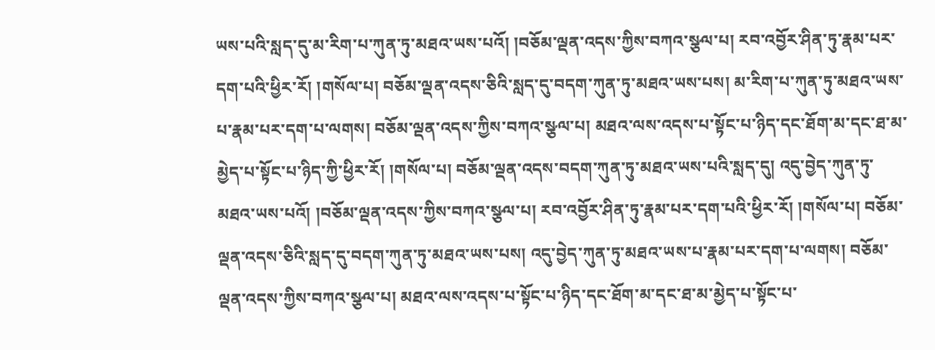ཡས་པའི་སླད་དུ་མ་རིག་པ་ཀུན་ཏུ་མཐའ་ཡས་པའོ། །བཅོམ་ལྡན་འདས་ཀྱིས་བཀའ་སྩལ་པ། རབ་འབྱོར་ཤིན་ཏུ་རྣམ་པར་དག་པའི་ཕྱིར་རོ། །གསོལ་པ། བཅོམ་ལྡན་འདས་ཅིའི་སླད་དུ་བདག་ཀུན་ཏུ་མཐའ་ཡས་པས། མ་རིག་པ་ཀུན་ཏུ་མཐའ་ཡས་པ་རྣམ་པར་དག་པ་ལགས། བཅོམ་ལྡན་འདས་ཀྱིས་བཀའ་སྩལ་པ། མཐའ་ལས་འདས་པ་སྟོང་པ་ཉིད་དང་ཐོག་མ་དང་ཐ་མ་མྱེད་པ་སྟོང་པ་ཉིད་ཀྱི་ཕྱིར་རོ། །གསོལ་པ། བཅོམ་ལྡན་འདས་བདག་ཀུན་ཏུ་མཐའ་ཡས་པའི་སླད་དུ། འདུ་བྱེད་ཀུན་ཏུ་མཐའ་ཡས་པའོ། །བཅོམ་ལྡན་འདས་ཀྱིས་བཀའ་སྩལ་པ། རབ་འབྱོར་ཤིན་ཏུ་རྣམ་པར་དག་པའི་ཕྱིར་རོ། །གསོལ་པ། བཅོམ་ལྡན་འདས་ཅིའི་སླད་དུ་བདག་ཀུན་ཏུ་མཐའ་ཡས་པས། འདུ་བྱེད་ཀུན་ཏུ་མཐའ་ཡས་པ་རྣམ་པར་དག་པ་ལགས། བཅོམ་ལྡན་འདས་ཀྱིས་བཀའ་སྩལ་པ། མཐའ་ལས་འདས་པ་སྟོང་པ་ཉིད་དང་ཐོག་མ་དང་ཐ་མ་མྱེད་པ་སྟོང་པ་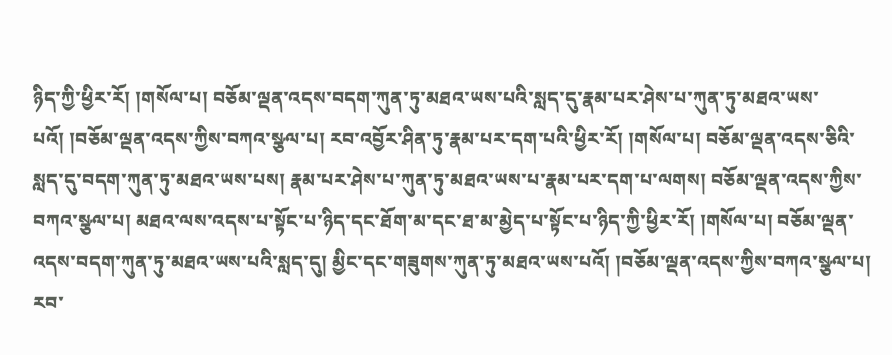ཉིད་ཀྱི་ཕྱིར་རོ། །གསོལ་པ། བཅོམ་ལྡན་འདས་བདག་ཀུན་ཏུ་མཐའ་ཡས་པའི་སླད་དུ་རྣམ་པར་ཤེས་པ་ཀུན་ཏུ་མཐའ་ཡས་པའོ། །བཅོམ་ལྡན་འདས་ཀྱིས་བཀའ་སྩལ་པ། རབ་འབྱོར་ཤིན་ཏུ་རྣམ་པར་དག་པའི་ཕྱིར་རོ། །གསོལ་པ། བཅོམ་ལྡན་འདས་ཅིའི་སླད་དུ་བདག་ཀུན་ཏུ་མཐའ་ཡས་པས། རྣམ་པར་ཤེས་པ་ཀུན་ཏུ་མཐའ་ཡས་པ་རྣམ་པར་དག་པ་ལགས། བཅོམ་ལྡན་འདས་ཀྱིས་བཀའ་སྩལ་པ། མཐའ་ལས་འདས་པ་སྟོང་པ་ཉིད་དང་ཐོག་མ་དང་ཐ་མ་མྱེད་པ་སྟོང་པ་ཉིད་ཀྱི་ཕྱིར་རོ། །གསོལ་པ། བཅོམ་ལྡན་འདས་བདག་ཀུན་ཏུ་མཐའ་ཡས་པའི་སླད་དུ། མྱིང་དང་གཟུགས་ཀུན་ཏུ་མཐའ་ཡས་པའོ། །བཅོམ་ལྡན་འདས་ཀྱིས་བཀའ་སྩལ་པ། རབ་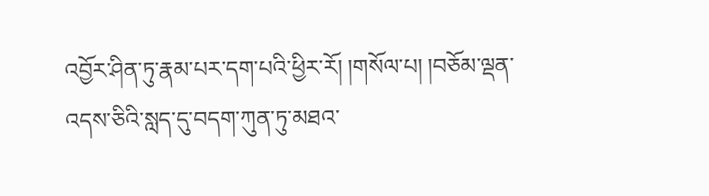འབྱོར་ཤིན་ཏུ་རྣམ་པར་དག་པའི་ཕྱིར་རོ། །གསོལ་པ། །བཅོམ་ལྡན་འདས་ཅིའི་སླད་དུ་བདག་ཀུན་ཏུ་མཐའ་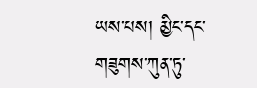ཡས་པས། མྱིང་དང་གཟུགས་ཀུན་ཏུ་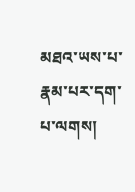མཐའ་ཡས་པ་རྣམ་པར་དག་པ་ལགས།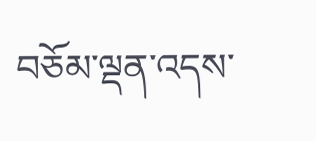བཅོམ་ལྡན་འདས་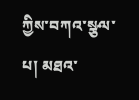ཀྱིས་བཀའ་སྩལ་པ། མཐའ་